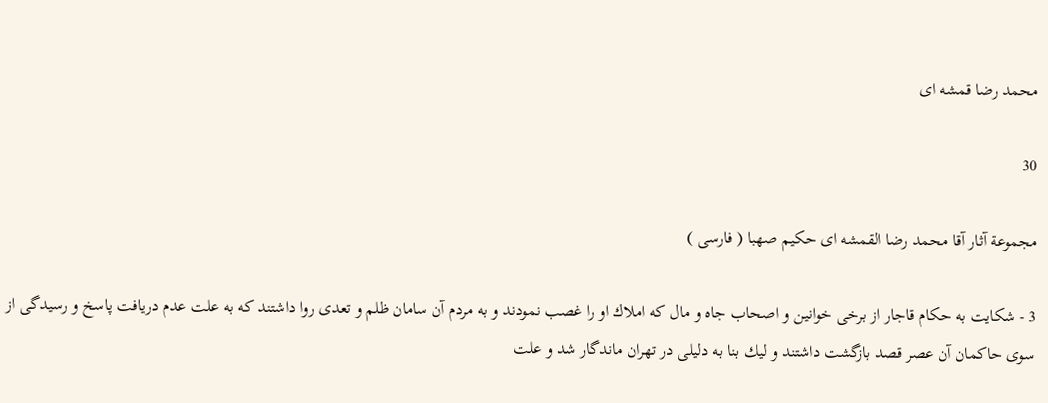محمد رضا قمشه اى

30

مجموعة آثار آقا محمد رضا القمشه اى حكيم صهبا ( فارسى )

3 - شكايت به حكام قاجار از برخى خوانين و اصحاب جاه و مال كه املاك او را غصب نمودند و به مردم آن سامان ظلم و تعدى روا داشتند كه به علت عدم دريافت پاسخ و رسيدگى از سوى حاكمان آن عصر قصد بازگشت داشتند و ليك بنا به دليلى در تهران ماندگار شد و علت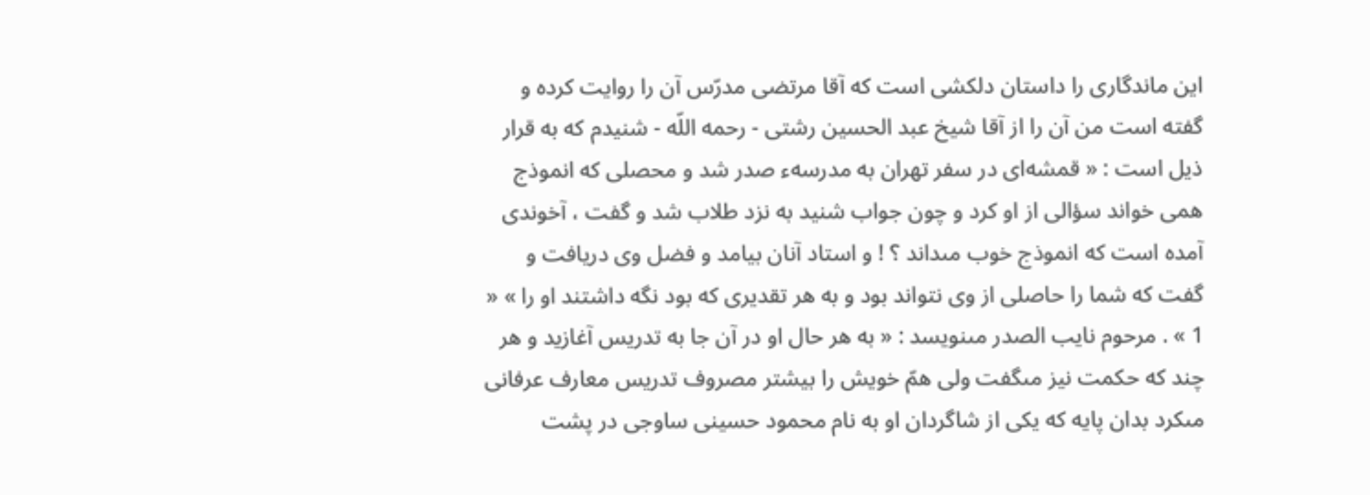اين ماندگارى را داستان دلكشى است كه آقا مرتضى مدرّس آن را روايت كرده و گفته است من آن را از آقا شيخ عبد الحسين رشتى - رحمه اللّه - شنيدم كه به قرار ذيل است : « قمشه‌اى در سفر تهران به مدرسهء صدر شد و محصلى كه انموذج همى خواند سؤالى از او كرد و چون جواب شنيد به نزد طلاب شد و گفت ، آخوندى آمده است كه انموذج خوب مىداند ؟ ! و استاد آنان بيامد و فضل وى دريافت و گفت كه شما را حاصلى از وى نتواند بود و به هر تقديرى كه بود نگه داشتند او را » « 1 » . مرحوم نايب الصدر مىنويسد : « به هر حال او در آن جا به تدريس آغازيد و هر چند كه حكمت نيز مىگفت ولى همّ خويش را بيشتر مصروف تدريس معارف عرفانى مىكرد بدان پايه كه يكى از شاگردان او به نام محمود حسينى ساوجى در پشت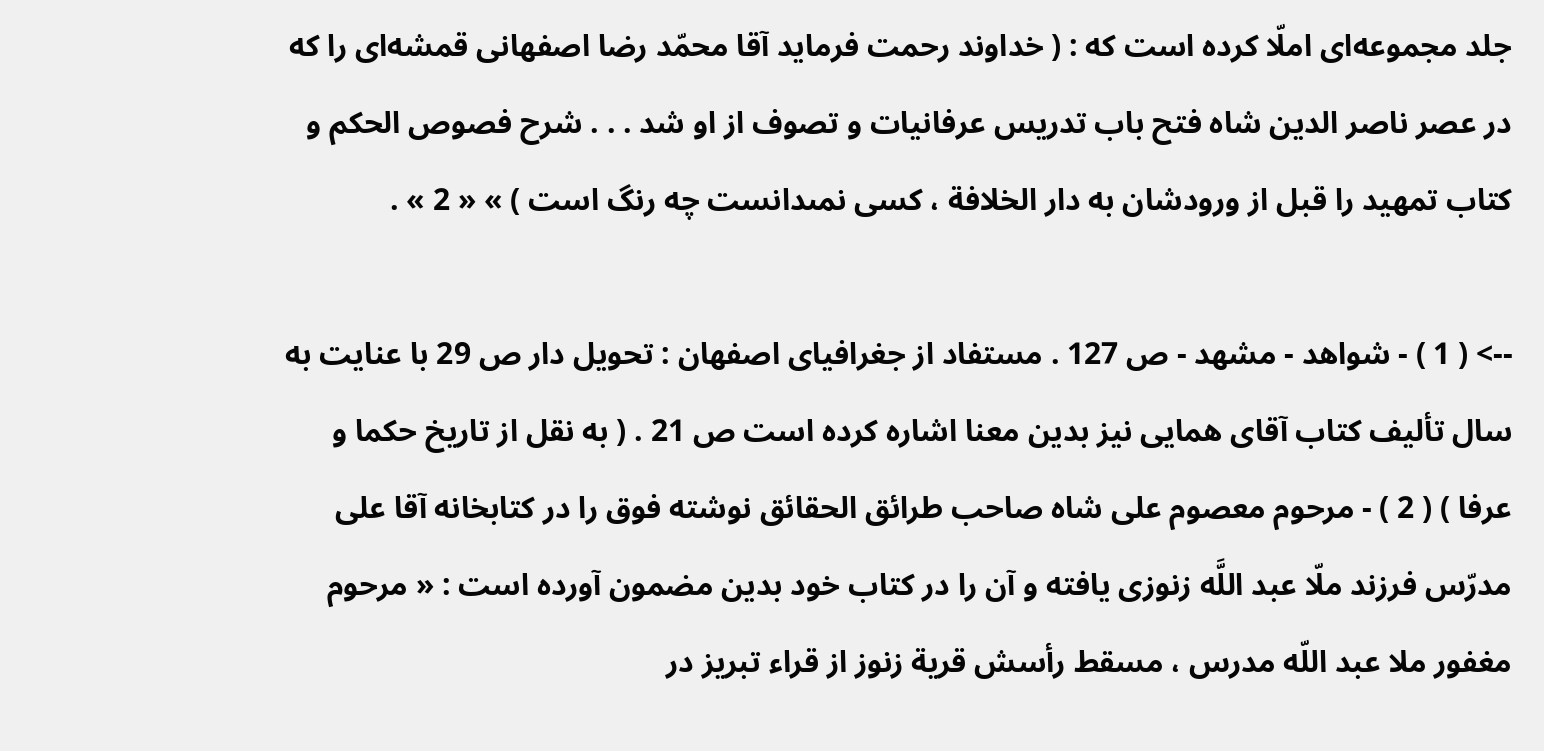جلد مجموعه‌اى املّا كرده است كه : ( خداوند رحمت فرمايد آقا محمّد رضا اصفهانى قمشه‌اى را كه در عصر ناصر الدين شاه فتح باب تدريس عرفانيات و تصوف از او شد . . . شرح فصوص الحكم و كتاب تمهيد را قبل از ورودشان به دار الخلافة ، كسى نمىدانست چه رنگ است ) » « 2 » .

--> ( 1 ) - شواهد - مشهد - ص 127 . مستفاد از جغرافياى اصفهان : تحويل دار ص 29 با عنايت به سال تأليف كتاب آقاى همايى نيز بدين معنا اشاره كرده است ص 21 . ( به نقل از تاريخ حكما و عرفا ) ( 2 ) - مرحوم معصوم على شاه صاحب طرائق الحقائق نوشته فوق را در كتابخانه آقا على مدرّس فرزند ملّا عبد اللَّه زنوزى يافته و آن را در كتاب خود بدين مضمون آورده است : « مرحوم مغفور ملا عبد اللّه مدرس ، مسقط رأسش قرية زنوز از قراء تبريز در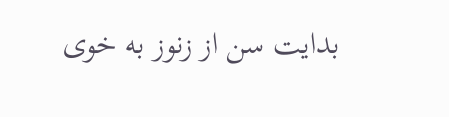بدايت سن از زنوز به خوى